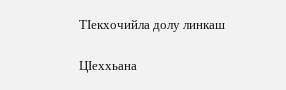ТIекхочийла долу линкаш

ЦIеххьана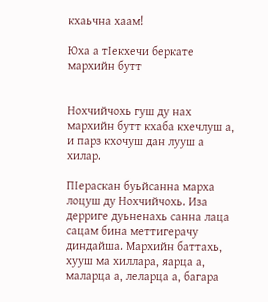кхаьчна хаам!

Юха а тIекхечи беркате мархийн бутт


Нохчийчохь гуш ду нах мархийн бутт кхаба кхечлуш а, и парз кхочуш дан лууш а хилар.

ПIераскан буьйсанна марха лоцуш ду Нохчийчохь. Иза дерриге дуьненахь санна лаца сацам бина меттигерачу диндайша. Мархийн баттахь, хууш ма хиллара, яарца а, маларца а, леларца а, багара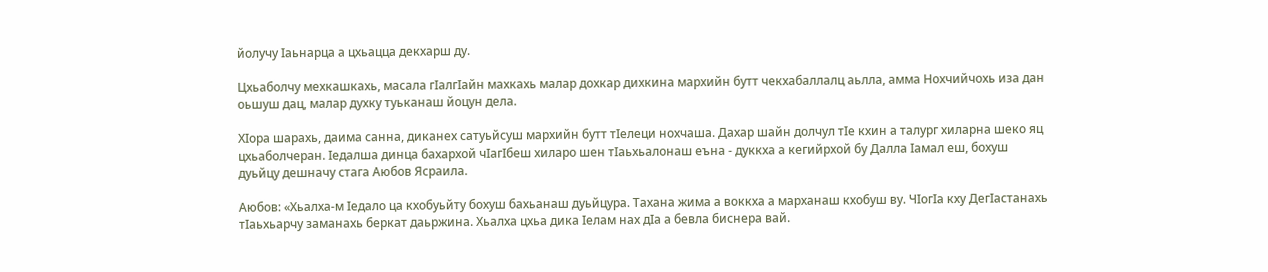йолучу Iаьнарца а цхьацца декхарш ду.

Цхьаболчу мехкашкахь, масала гIалгIайн махкахь малар дохкар дихкина мархийн бутт чекхабаллалц аьлла, амма Нохчийчохь иза дан оьшуш дац, малар духку туьканаш йоцун дела.

ХIора шарахь, даима санна, диканех сатуьйсуш мархийн бутт тIелеци нохчаша. Дахар шайн долчул тIе кхин а талург хиларна шеко яц цхьаболчеран. Iедалша динца бахархой чIагIбеш хиларо шен тIаьхьалонаш еъна - дуккха а кегийрхой бу Далла Iамал еш, бохуш дуьйцу дешначу стага Аюбов Ясраила.

Аюбов: «Хьалха-м Iедало ца кхобуьйту бохуш бахьанаш дуьйцура. Тахана жима а воккха а марханаш кхобуш ву. ЧIогIа кху ДегIастанахь тIаьхьарчу заманахь беркат даьржина. Хьалха цхьа дика Iелам нах дIа а бевла биснера вай.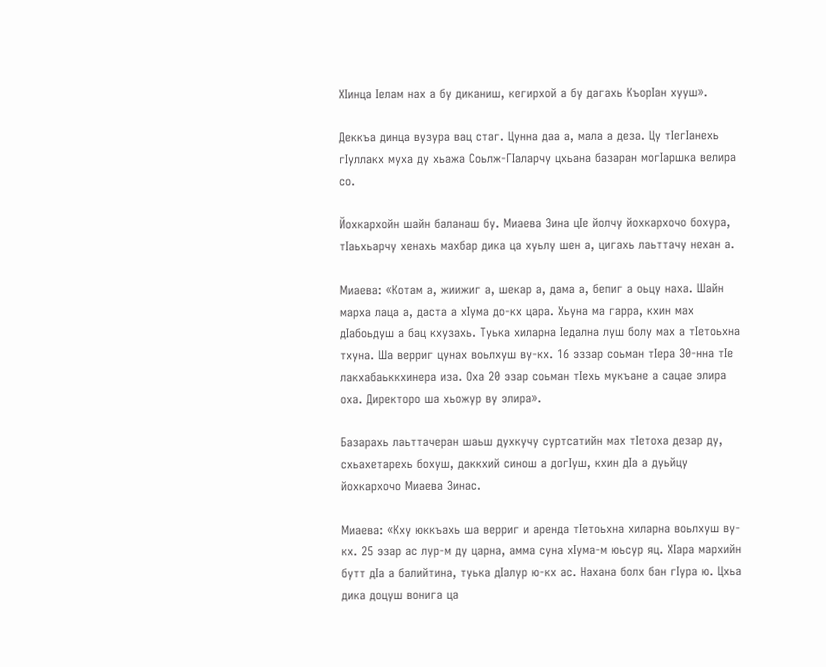ХIинца Iелам нах а бу диканиш, кегирхой а бу дагахь КъорIан хууш».

Деккъа динца вузура вац стаг. Цунна даа а, мала а деза. Цу тIегIанехь гIуллакх муха ду хьажа Соьлж-ГIаларчу цхьана базаран могIаршка велира со.

Йохкархойн шайн баланаш бу. Миаева Зина цIе йолчу йохкархочо бохура, тIаьхьарчу хенахь махбар дика ца хуьлу шен а, цигахь лаьттачу нехан а.

Миаева: «Котам а, жиижиг а, шекар а, дама а, бепиг а оьцу наха. Шайн марха лаца а, даста а хIума до-кх цара. Хьуна ма гарра, кхин мах дIабоьдуш а бац кхузахь. Туька хиларна Iедална луш болу мах а тIетоьхна тхуна. Ша верриг цунах воьлхуш ву-кх. 16 эззар соьман тIера 30-нна тIе лакхабаьккхинера иза. Оха 20 эзар соьман тIехь мукъане а сацае элира оха. Директоро ша хьожур ву элира».

Базарахь лаьттачеран шаьш духкучу суртсатийн мах тIетоха дезар ду, схьахетарехь бохуш, даккхий синош а догIуш, кхин дIа а дуьйцу йохкархочо Миаева Зинас.

Миаева: «Кху юккъахь ша верриг и аренда тIетоьхна хиларна воьлхуш ву-кх. 25 эзар ас лур-м ду царна, амма суна хIума-м юьсур яц. ХIара мархийн бутт дIа а балийтина, туька дIалур ю-кх ас. Нахана болх бан гIура ю. Цхьа дика доцуш вонига ца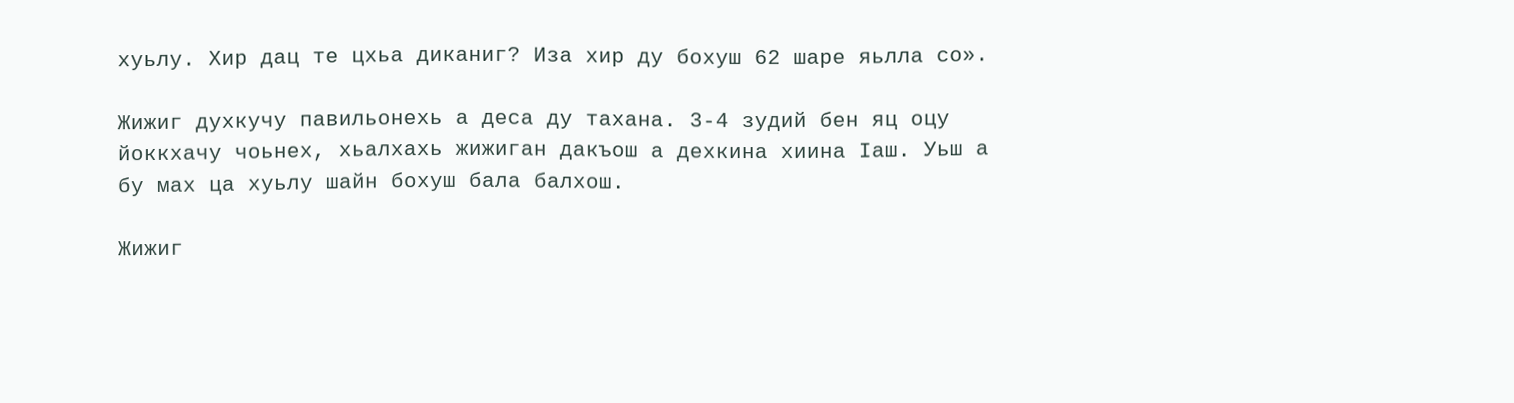хуьлу. Хир дац те цхьа диканиг? Иза хир ду бохуш 62 шаре яьлла со».

Жижиг духкучу павильонехь а деса ду тахана. 3-4 зудий бен яц оцу йоккхачу чоьнех, хьалхахь жижиган дакъош а дехкина хиина Iаш. Уьш а бу мах ца хуьлу шайн бохуш бала балхош.

Жижиг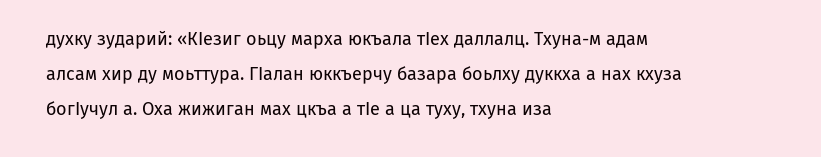духку зударий: «КIезиг оьцу марха юкъала тIех даллалц. Тхуна-м адам алсам хир ду моьттура. ГIалан юккъерчу базара боьлху дуккха а нах кхуза богIучул а. Оха жижиган мах цкъа а тIе а ца туху, тхуна иза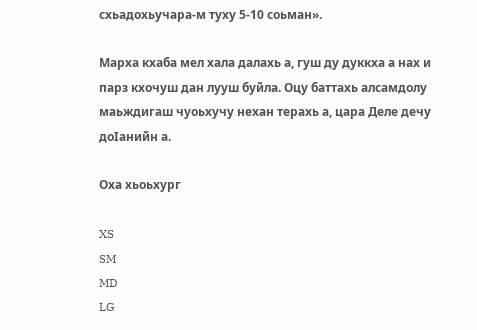схьадохьучара-м туху 5-10 соьман».

Марха кхаба мел хала далахь а, гуш ду дуккха а нах и парз кхочуш дан лууш буйла. Оцу баттахь алсамдолу маьждигаш чуоьхучу нехан терахь а, цара Деле дечу доIанийн а.

Оха хьоьхург

XS
SM
MD
LG